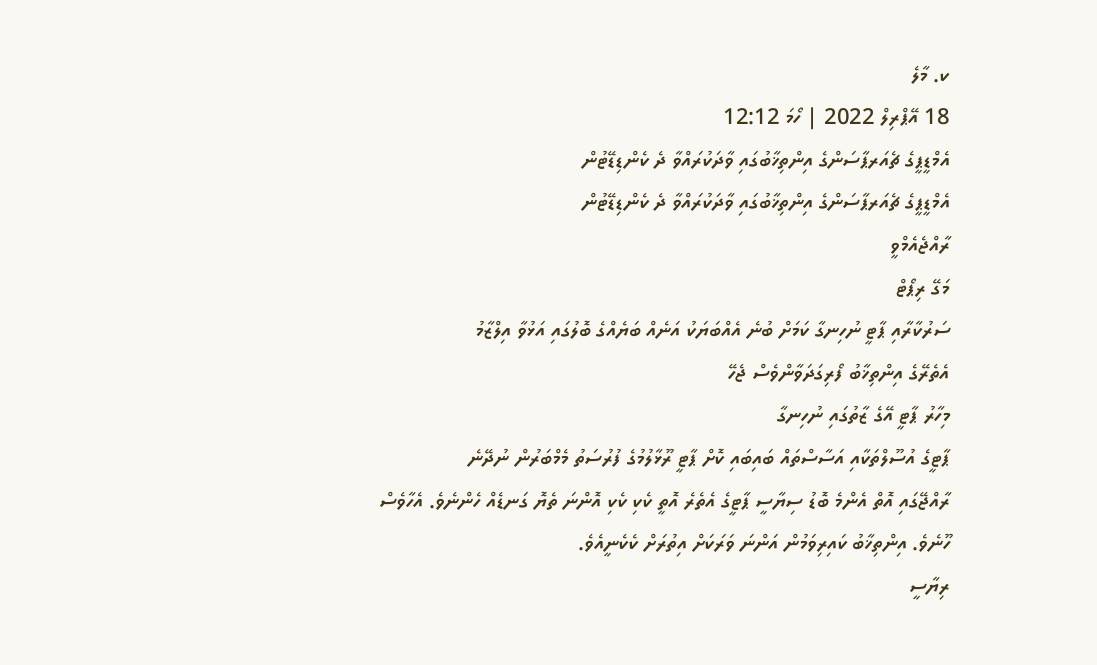ކ. މާލެ
18 އޭޕްރިލް 2022 | ހޯމަ 12:12
އެމްޑީޕީގެ ޗެއަރޕާސަންގެ އިންތިޚާބުގައި ވާދަކުރައްވާ ދެ ކެންޑިޑޭޓުން
އެމްޑީޕީގެ ޗެއަރޕާސަންގެ އިންތިޚާބުގައި ވާދަކުރައްވާ ދެ ކެންޑިޑޭޓުން
ރާއްޖެއެމްވީ
މަގޭ ރިޕޯޓް
ސަރުކާރާއި ޕާޓީ ނުހިނގާ ކަމަށް ބުނެ އެއްބަޔަކު އަނެއް ބަޔެއްގެ ބޮލުގައި އަޅުވާ އިލްޒާމު
އެތެރޭގެ އިންތިޚާބު ފޯރިގަދަވާންވެސް ޖެހޭ
މިހާރު ޕާޓީ އޭގެ ޒާތުގައި ނުހިނގާ
ޕާޓީގެ އުސޫލްތަކާއި އަސާސްތައް ބައިބައި ކޮށް ޕާޓީ ރޫޅާލުމުގެ ފުރުސަތު މެމްބަރުން ނުދޭނެ
ރާއްޖޭގައި އޮތް އެންމެ ބޮޑު ސިޔާސީ ޕާޓީގެ އެތެރެ އޮތީ ކެކި ކެކި އޮންނަ ތެޔޮ ގަނޑެއް ހެންނެވެ. އެހާވެސް ހޫނެވެ. އިންތިޚާބު ކައިރިވަމުން އަންނަ ވަރަކަށް އިތުރަށް ކެކެނީއެވެ.
ރިޔާސީ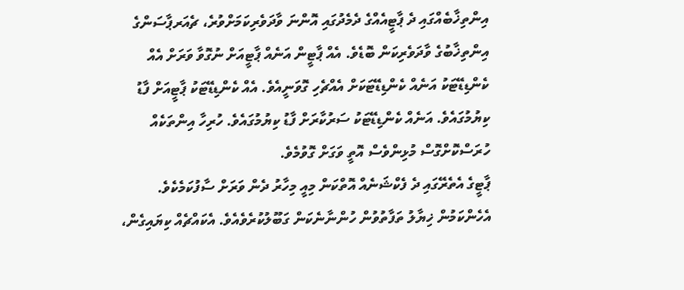އިންތިޚާބެއްގައި ދެ ޕާޓީއެއްގެ ދެމެދުގައި އޮންނަ ވާދަވެރިކަމަށްވުރެ، ޗެއަރޕާސަންގެ އިންތިޚާބުގެ ވާދަވެރިކަން ބޮޑެވެ. އެއް ޕާޓީން އަނެއް ޕާޓީއަށް ނުގޮވާ ވަރަށް އެއް ކެންޑިޑޭޓަކު އަނެއް ކެންޑިޑޭޓަކަށް އެއްޗެހި ގޮވަނީއެވެ. އެއް ކެންޑިޑޭޓަކު ޕާޓީއަށް ފާޑު ކިޔުމުގައެވެ. އަނެއް ކެންޑިޑޭޓަކު ސަރުކާރަށް ފާޑު ކިޔުމުގައެވެ. ހުރިހާ އިންތަކެއް ހުރަސްކޮށްގޮސް މުޅިންވެސް އޮތީ ވަގަށް ގޮވުމެވެ.
ޕާޓީގެ އެތެރޭގައި ދެ ފެކްޝަނެއް އޮތްކަން މިއީ މިހާރު ދެން ވަރަށް ސާފުކަމެކެވެ. އެހެންކަމުން ޚިޔާލު ތަފާތުވުން ހުންނާނެކަން ގަބޫލުކުރެވެއެވެ. އެކައްޗެއް ކިޔައިގެން،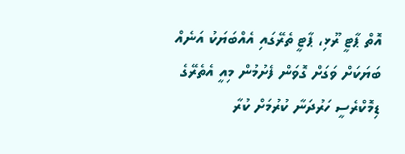އޮތް ޕާޓީ ރޫޅި، ޕާޓީ ތެރޭގައި އެއްބަޔަކު އަނެއް ބަޔަކަށް ވަގަށް ގޮވަން ފެށުމުން މިއީ އެތެރޭގެ ޑިމޮކްރެސީ ހަރުދަނާ ކުރުމަށް ކުރާ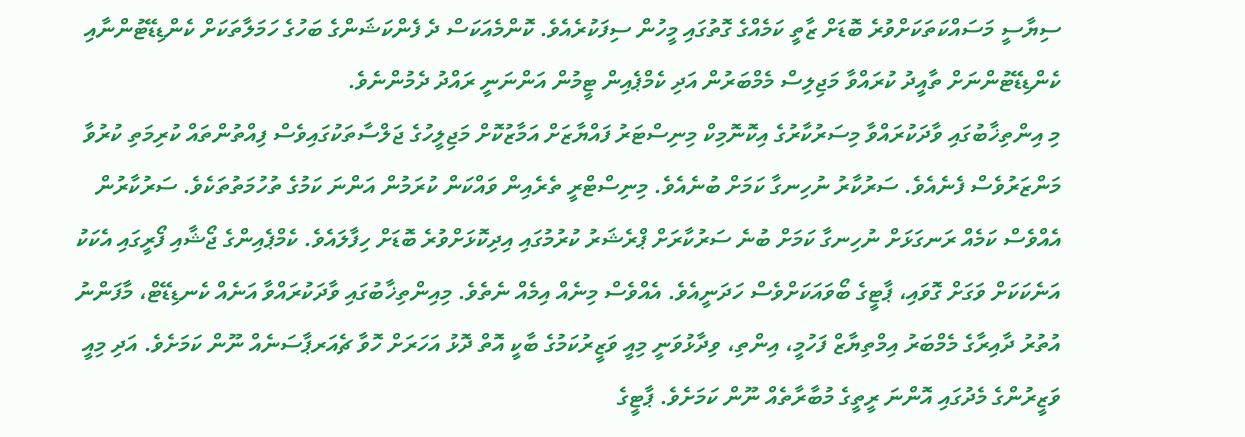ސިޔާސީ މަސައްކަތަކަށްވުރެ ބޮޑަށް ޒާތީ ކަމެއްގެ ގޮތުގައި މީހުން ސިފަކުރެއެވެ. ކޮންމެއަކަސް ދެ ފެންކަޝަންގެ ބަހުގެ ހަމަލާތަކަށް ކެންޑިޑޭޓުންނާއި ކެންޑިޑޭޓުންނަށް ތާއީދު ކުރައްވާ މަޖިލިސް މެމްބަރުން އަދި ކެމްޕެއިން ޓީމުން އަންނަނީ ރައްދު ދެމުންނެވެ.
މި އިންތިޚާބުގައި ވާދަކުރައްވާ މިސަރުކާރުގެ އިކޮނޮމިކް މިނިސްޓަރު ފައްޔާޒަށް އަމާޒުކޮށް މަޖިލީހުގެ ޖަލްސާތަކުގައިވެސް ފިއްތުންތައް ކުރިމަތި ކުރުވާ މަންޒަރުވެސް ފެނެއެވެ. ސަރުކާރު ނުހިނގާ ކަމަށް ބުނެއެވެ. މިނިސްޓްރީ ތެރެއިން ވައްކަން ކުރަމުން އަންނަ ކަމުގެ ތުހުމަތުތަކެވެ. ސަރުކާރުން އެއްވެސް ކަމެއް ރަނގަޅަށް ނުހިނގާ ކަމަށް ބުނެ ސަރުކާރަށް ޕްރެޝަރު ކުރުމުގައި އިދިކޮޅަށްވުރެ ބޮޑަށް ހިފާލައެވެ. ކެމްޕެއިންގެ ޖޯޝާއި ފޯރީގައި އެކަކު އަނެކަކަށް ވަގަށް ގޮވައި، ޕާޓީގެ ބޯވައަކަށްވެސް ހަދަނީއެވެ. އެއްވެސް މިނެއް އިމެއް ނެތެވެ. މިއިންތިޚާބުގައި ވާދަކުރައްވާ އަނެއް ކެނޑިޑޭޓް، މާފަންނު އުތުރު ދާއިރާގެ މެމްބަރު އިމްތިޔާޒް ފަހުމީ، އިންތި، ވިދާޅުވަނީ މިއީ ވަޒީރުކަމުގެ ބާކީ އޮތް ދޮޅު އަހަރަށް ހޮވާ ޗެއަރޕާސަނެއް ނޫން ކަމަށެވެ. އަދި މިއީ ވަޒީރުންގެ މެދުގައި އޮންނަ ރީތީގެ މުބާރާތެއް ނޫން ކަމަށެވެ. ޕާޓީގެ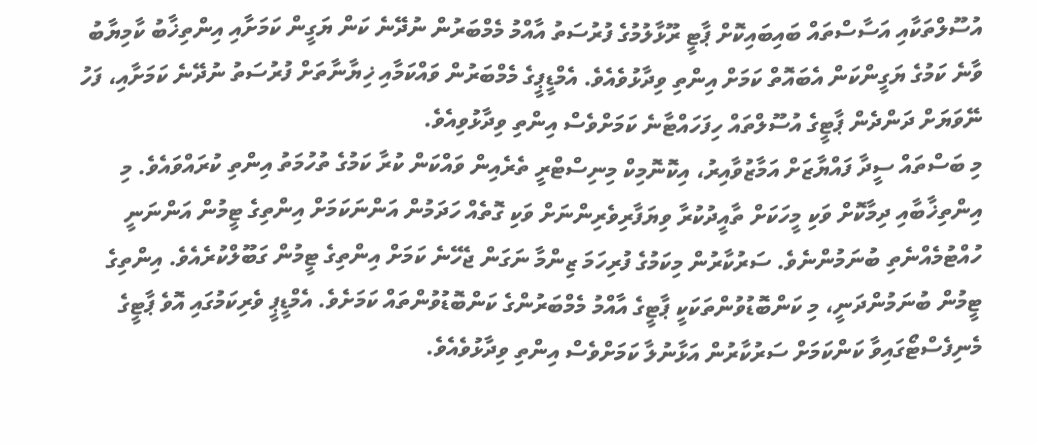އުސޫލްތަކާއި އަސާސްތައް ބައިބައިކޮށް ޕާޓީ ރޫޅާލުމުގެ ފުރުސަތު އާއްމު މެމްބަރުން ނުދޭނެ ކަން ޔަގީން ކަމަށާއި އިންތިޚާބު ކާމިޔާބު ވާނެ ކަމުގެ ޔަގީންކަން އެބައޮތް ކަމަށް އިންތި ވިދާޅުވެއެވެ. އެމްޑީޕީގެ މެމްބަރުން ވައްކަމާއި ޚިޔާނާތަށް ފުރުސަތު ނުދޭނެ ކަމަށާއި، ފަހު ނޭވަޔަށް ދަންދެން ޕާޓީގެ އުސޫލްތައް ހިފަހައްޓާނެ ކަމަށްވެސް އިންތި ވިދާޅުވިއެވެ.
މި ބަސްތައް ސީދާ ފައްޔާޒަށް އަމާޒުވާއިރު، އިކޮނޮމިކް މިނިސްޓްރީ ތެރެއިން ވައްކަން ކުރާ ކަމުގެ ތުހުމަތު އިންތި ކުރައްވައެވެ. މި އިންތިޚާބާއި ދިމާކޮށް ވަކި މީހަކަށް ތާއީދުކުރާ ވިޔަފާރިވެރިންނަށް ވަކި ގޮތެއް ހަދަމުން އަންނަކަމަށް އިންތިގެ ޓީމުން އަންނަނީ ހުއްޓުމެއްނެތި ބުނަމުންނެވެ. ސަރުކާރުން މިކަމުގެ ފުރިހަމަ ޒިންމާ ނަގަން ޖެހޭނެ ކަމަށް އިންތިގެ ޓީމުން ގަބޫލްކުރެއެވެ. އިންތިގެ ޓީމުން ބުނަމުންދަނީ، މި ކަންބޮޑުވުންތަކަކީ ޕާޓީގެ އާއްމު މެމްބަރުންގެ ކަންބޮޑުވުންތައް ކަމަށެވެ. އެމްޑީޕީ ވެރިކަމުގައި އޮވެ ޕާޓީގެ މެނިފެސްޓޯގައިވާ ކަންކަމަށް ސަރުކާރުން އަޅާނުލާ ކަމަށްވެސް އިންތި ވިދާޅުވެއެވެ.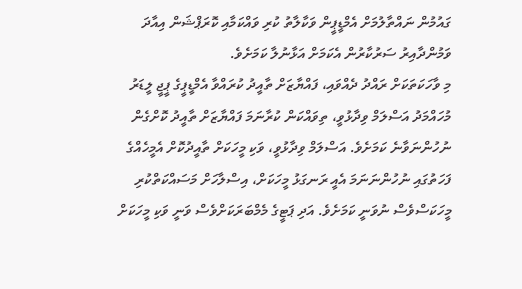ގައުމުން ނައްތާލުމަށް އެމްޑީޕީން ވަކާލާތު ކުރި ވައްކަމާއި ކޮރަޕްޝަން އިއާދަ ވަމުންދާއިރު ސަރުކާރުން އެކަމަށް އަޅާނުލާ ކަމަށެވެ.
މި ވާހަކަތަކަށް ރައްދު ދެއްވައި، ފައްޔާޒަށް ތާއީދު ކުރައްވާ އެމްޑީޕީގެ ޕީޖީ ލީޑަރު މުހައްމަދު އަސްލަމް ވިދާޅުވީ، ތިވައްކަން ކުރާނަމަ ފައްޔާޒަށް ތާއީދު ކޮށްގެން ނުހުންނަވާނެ ކަމަށެވެ. އަސްލަމް ވިދާޅުވީ، ވަކި މީހަކަށް ތާއީދުކޮށް އެމީހެއްގެ ފަހަތުގައި ނުހުންނަނަމަ އެއީ ރަނގަޅު މީހަކަށް، އިސްލާހަށް މަސައްކަތްކުރި މީހަކަސްވެސް ނުވަނީ ކަމަށެވެ. އަދި ޕަޓީގެ މެމްބަރަކަށްވެސް ވަނީ ވަކި މީހަކަށް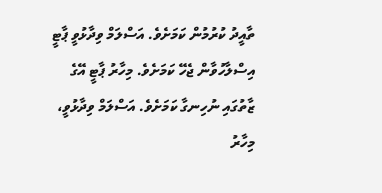ތާއީދު ކުރުމުން ކަމަށެވެ. އަސްލަމް ވިދާޅުވީ ޕާޓީ އިސްލާހުވާން ޖެހޭ ކަމަށެވެ. މިހާރު ޕާޓީ އޭގެ ޒާތުގައި ނުހިނގާ ކަމަށެވެ. އަސްލަމް ވިދާޅުވީ، މިހާރު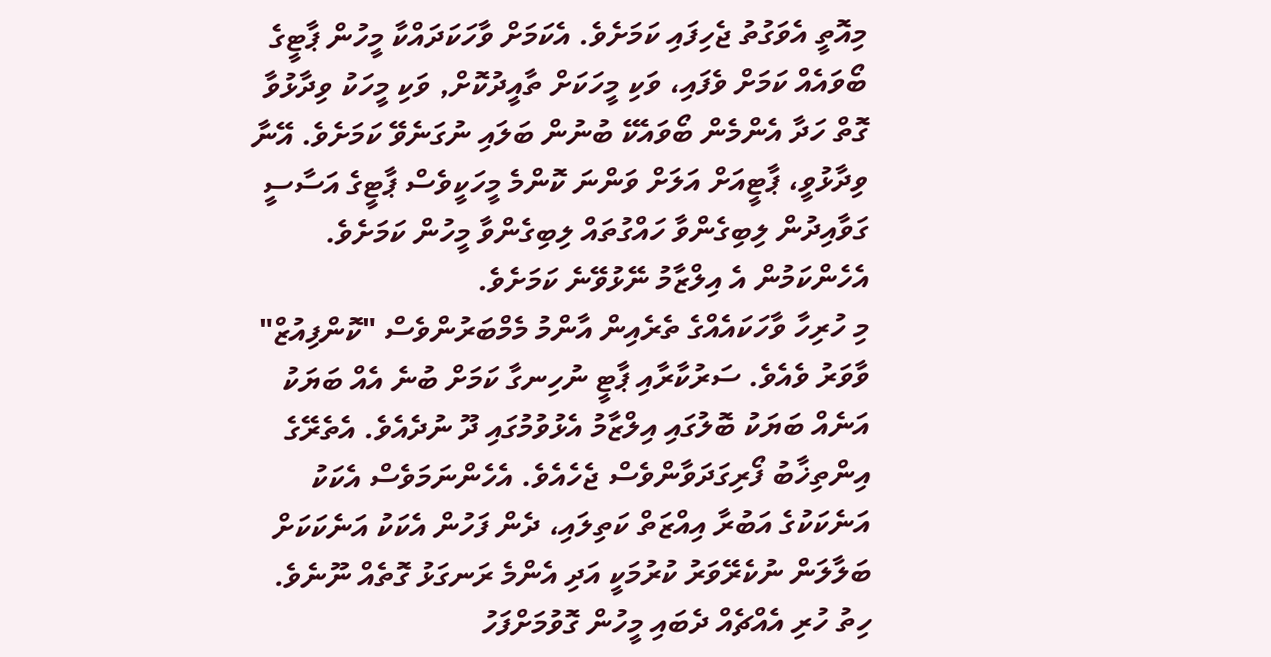މިއޮތީ އެވަގުތު ޖެހިފައި ކަމަށެވެ. އެކަމަށް ވާހަކަދައްކާ މީހުން ޕާޓީގެ ބޯވައެއް ކަމަށް ވެފައި، ވަކި މީހަކަށް ތާއީދުކޮށް, ވަކި މީހަކު ވިދާޅުވާ ގޮތް ހަދާ އެންމެން ބޯވައެކޭ ބުނުން ބަލައި ނުގަނެވޭ ކަމަށެވެ. އޭނާ ވިދާޅުވީ، ޕާޓީއަށް އަލަށް ވަންނަ ކޮންމެ މީހަކީވެސް ޕާޓީގެ އަސާސީ ގަވާއިދުން ލިބިގެންވާ ހައްގުތައް ލިބިގެންވާ މީހުން ކަމަށެވެ. އެހެންކަމުން އެ އިލްޒާމު ނޭޅުވޭނެ ކަމަށެވެ.
މި ހުރިހާ ވާހަކައެއްގެ ތެރެއިން އާންމު މެމްބަރުންވެސް "ކޮންފިއުޒް" ވާވަރު ވެއެވެ. ސަރުކާރާއި ޕާޓީ ނުހިނގާ ކަމަށް ބުނެ އެއް ބަޔަކު އަނެއް ބަޔަކު ބޮލުގައި އިލްޒާމު އެޅުވުމުގައި ދޫ ނުދެއެވެ. އެތެރޭގެ އިންތިޚާބު ފޯރިގަދަވާންވެސް ޖެހެއެވެ. އެހެންނަމަވެސް އެކަކު އަނެކަކުގެ އަބުރާ އިއްޒަތް ކަތިލައި، ދެން ފަހުން އެކަކު އަނެކަކަށް ބަލާލަން ނުކެރޭވަރު ކުރުމަކީ އަދި އެންމެ ރަނގަޅު ގޮތެއް ނޫނެވެ.
ހިތު ހުރި އެއްޗެއް ދެބައި މީހުން ގޮވުމަށްފަހު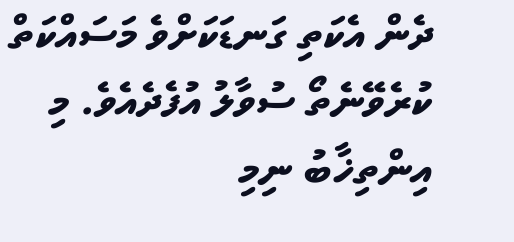ދެން އެކަތި ގަނޑަކަށްވެ މަސައްކަތް ކުރެވޭނެތޯ ސުވާލު އުފެދެއެވެ. މި އިންތިޚާބު ނިމި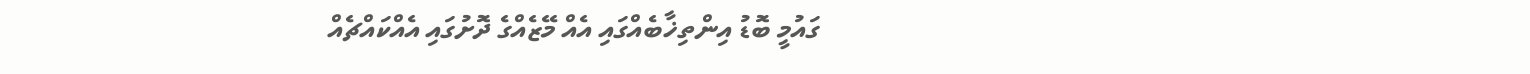ގައުމީ ބޮޑު އިންތިޚާބެއްގައި އެއް މޭޒެއްގެ ދޮށުގައި އެއްކައްޗެއް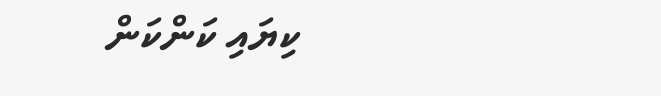ކިޔައި ކަންކަން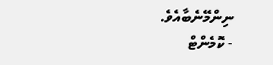ނިންމޭނެބާއެވެ.
- ކޮމެންޓް